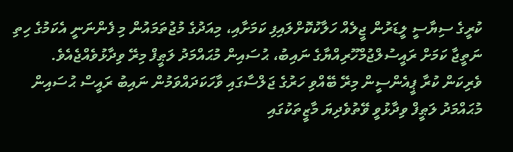ކުރީގެ ސިޔާސީ ލީޑަރުން ޖީލެއް ހަލާކުކޮށްލައިފި ކަމަށާއި، މިއަދުގެ މުޖުތަމައުން މި ފެންނަނީ އެކަމުގެ ހިތި ނަތީޖާ ކަމަށް ރައީސުލްޖުމްހޫރިއްޔާގެ ނައިބު، ޙުސައިން މުޙައްމަދު ލަޠީފް މިރޭ ވިދާޅުވެއްޖެއެވެ.
ވެރިކަން ކުރާ ޕީއެންސީން މިރޭ ބޭއްވި ހަރުގެ ޖަލްސާގައި ވާހަކަދައްވަމުން ނައިބު ރައީސް ޙުސައިން މުޙައްމަދު ލަޠީފް ވިދާޅުވީ ވޭތުވެދިޔަ މާޒީތަކުގައި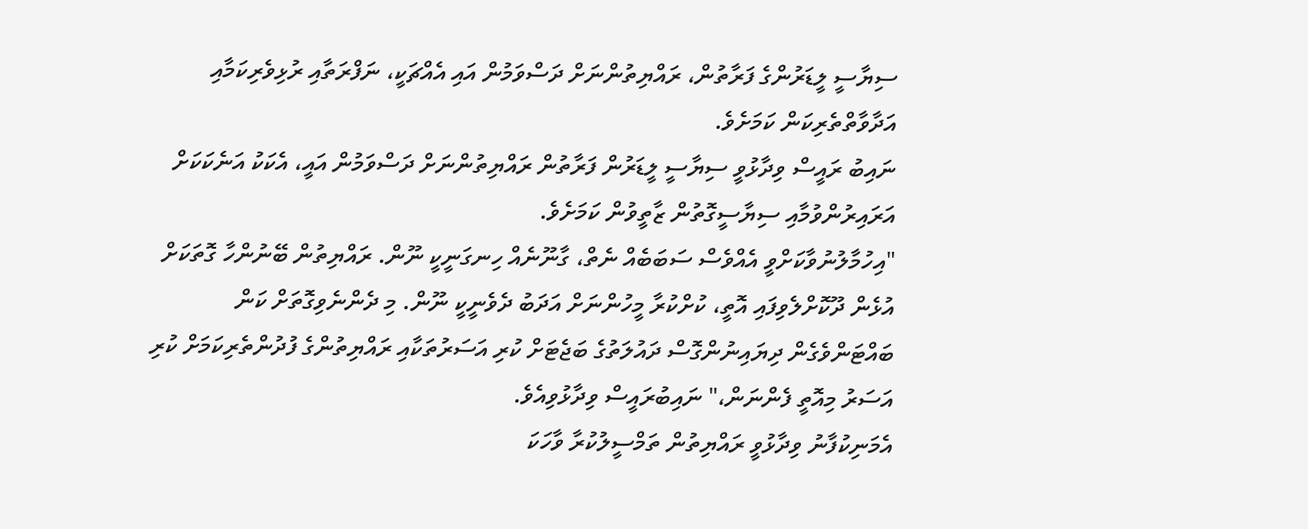ސިޔާސީ ލީޑަރުންގެ ފަރާތުން، ރައްޔިތުންނަށް ދަސްވަމުން އައި އެއްޗަކީ، ނަފްރަތާއި ރުޅިވެރިކަމާއި އަދާވާތްތެރިކަން ކަމަށެވެ.
ނައިބު ރައީސް ވިދާޅުވީ ސިޔާސީ ލީޑަރުން ފަރާތުން ރައްޔިތުންނަށް ދަސްވަމުން އައީ، އެކަކު އަނެކަކަށް އަރައިރުންވުމާއި ސިޔާސީގޮތުން ޒާތީވުން ކަމަށެވެ.
"އިހުމާލުނުވާކަށްވީ އެއްވެސް ސަބަބެއް ނެތް، ގާނޫނެއް ހިނގަނީކީ ނޫން. ރައްޔިތުން ބޭނުންހާ ގޮތަކަށް އުޅެން ދޫކޮށްލެވިފައި އޮތީ، ކުށްކުރާ މީހުންނަށް އަދަބު ދެވެނީކީ ނޫން. މި ދެންނެވިގޮތަށް ކަން ބައްޓަންވެގެން ދިޔައިނުންގޮސް ދައުލަތުގެ ބަޖެޓަށް ކުރި އަސަރުތަކާއި ރައްޔިތުންގެ ފުދުންތެރިކަމަށް ކުރި އަސަރު މިއޮތީ ފެންނަން،" ނައިބުރައީސް ވިދާޅުވިއެވެ.
އެމަނިކުފާނު ވިދާޅުވީ ރައްޔިތުން ތަމްސީލުކުރާ ވާހަކަ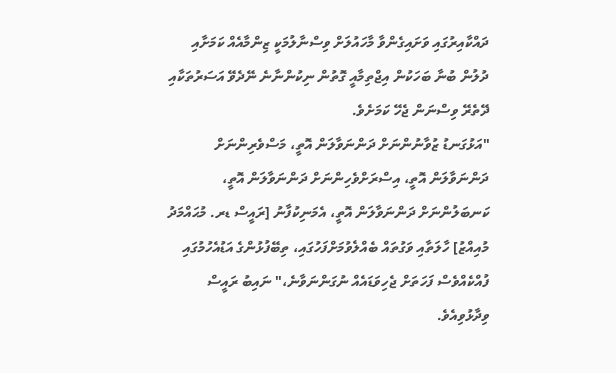ދައްކާއިރުގައި ވަށައިގެންވާ މާހައުލަށް ވިސްނާލުމަކީ ޒިންމާއެއް ކަމަށާއި ދުލުން ބުނާ ބަހަކުން އިޖްތިމާއީ ގޮތުން ނިކުންނާނެ ނޭދެވޭ އަސަރުތަކާއި ދޭތެރޭ ވިސްނަން ޖެހޭ ކަމަށެވެ.
"އަޅުގަނޑު ޒުވާނުންނަށް ދަންނަވާލަން އޮތީ، މަސްވެރިންނަށް ދަންނަވާލަން އޮތީ، އިސްރަށްވެހިންނަށް ދަންނަވާލަން އޮތީ، ކަނބަލުންނަށް ދަންނަވާލަން އޮތީ، އެމަނިކުފާނު [ރައީސް ޑރ. މުޙައްމަދު މުއިއްޒު] ހާލަތާއި ވަގުތައް ބެއްލެވުމަށްފަހުގައި، ތިބޭފުޅުންގެ އަޑުއެހުމުގައި ފުއްކެއްވެސް ފަހަތަށް ޖެހިވަޑައެއް ނުގަންނަވާނެ،" ނައިބު ރައީސް ވިދާޅުވިއެވެ.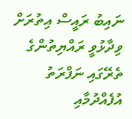ނައިބު ރައީސް އިތުރަށް ވިދާޅުވީ ރައްޔިތުންގެ ތެރޭގައި ނަފްރަތު އުފެއްދުމާއި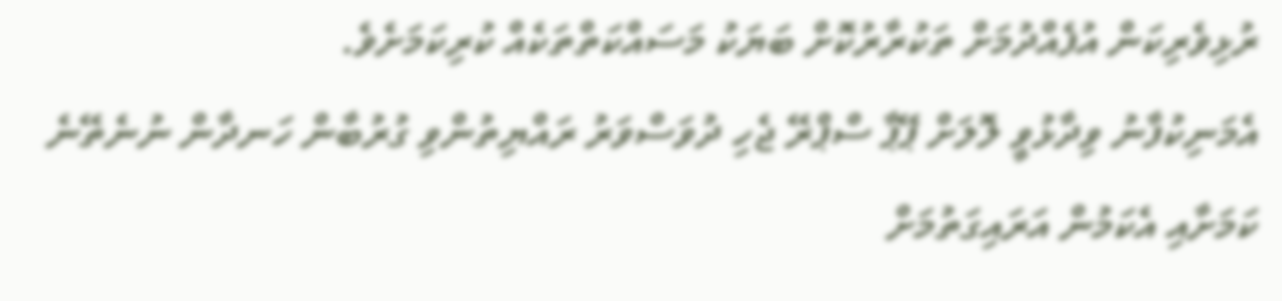ރުޅިވެރިކަން އުފެއްދުމަށް ތަކުރާރުކޮށް ބަޔަކު މަސައްކަތްތަކެއް ކުރިކަމަށެވެ.
އެމަނިކުފާނު ވިދާޅުވީ ލޮލަށް ޕޭޕާ ސްޕްރޭ ޖެހި ދުވަސްވަރު ރައްޔިތުންވި ގުރުބާން ހަނދާން ނުނެތޭނެ ކަމަށާއި އެކަމުން އަރައިގަތުމަށް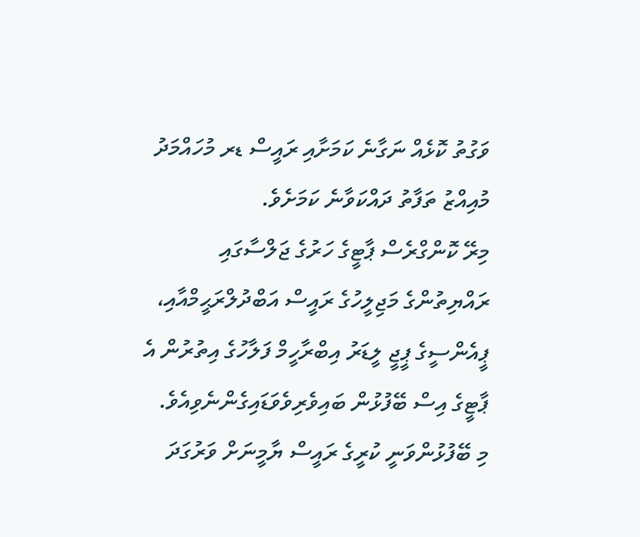ވަގުތު ކޮޅެއް ނަގާނެ ކަމަށާއި ރައީސް ޑރ މުހައްމަދު މުއިއްޒު ތަފާތު ދައްކަވާނެ ކަމަށެވެ.
މިރޭ ކޮންގްރެސް ޕާޓީގެ ހަރުގެ ޖަލްސާގައި ރައްޔިތުންގެ މަޖިލީހުގެ ރައީސް އަބްދުލްރަޙީމްއާއި، ޕީއެންސީގެ ޕީޖީ ލީޑަރު އިބްރާހީމް ފަލާހުގެ އިތުރުން އެ ޕާޓީގެ އިސް ބޭފުޅުން ބައިވެރިވެވަޑައިގެންނެވިއެވެ. މި ބޭފުޅުންވަނީ ކުރީގެ ރައީސް ޔާމީނަށް ވަރުގަދަ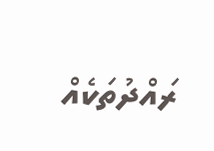ރައްދުތަކެއް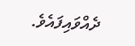ދެއްވައިފައެވެ.